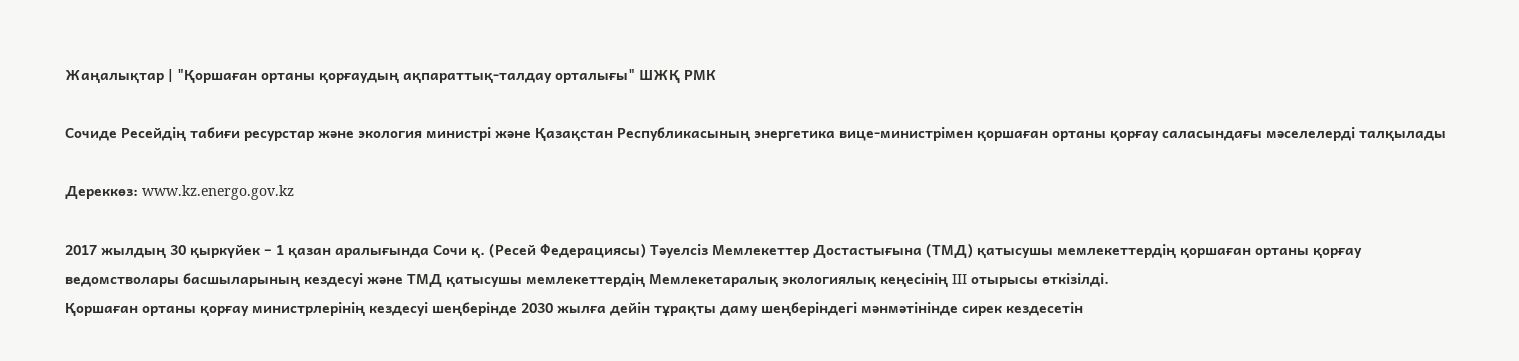Жаңалықтар | "Қоршаған ортаны қорғаудың ақпараттық-талдау орталығы" ШЖҚ РМК

Сочиде Ресейдің табиғи ресурстар және экология министрі және Қазақстан Республикасының энергетика вице-министрімен қоршаған ортаны қорғау саласындағы мәселелерді талқылады

Дереккөз: www.kz.energo.gov.kz

2017 жылдың 30 қыркүйек – 1 қазан аралығында Сочи қ. (Ресей Федерациясы) Тәуелсіз Мемлекеттер Достастығына (ТМД) қатысушы мемлекеттердің қоршаған ортаны қорғау ведомстволары басшыларының кездесуі және ТМД қатысушы мемлекеттердің Мемлекетаралық экологиялық кеңесінің III отырысы өткізілді.
Қоршаған ортаны қорғау министрлерінің кездесуі шеңберінде 2030 жылға дейін тұрақты даму шеңберіндегі мәнмәтінінде сирек кездесетiн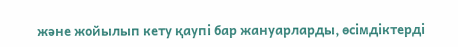және жойылып кету қаупi бар жануарларды, өсімдіктерді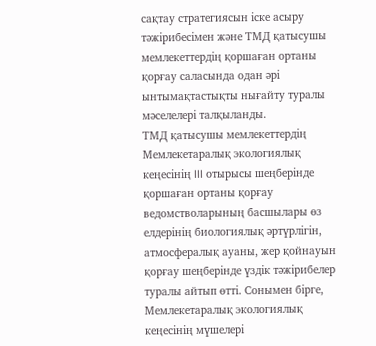сақтау стратегиясын іске асыру тәжірибесімен және ТМД қатысушы мемлекеттердің қоршаған ортаны қорғау саласында одан әрі ынтымақтастықты нығайту туралы мәселелері талқыланды.
ТМД қатысушы мемлекеттердің Мемлекетаралық экологиялық кеңесінің III отырысы шеңберінде қоршаған ортаны қорғау ведомстволарының басшылары өз елдерінің биологиялық әртүрлігін, атмосфералық ауаны, жер қойнауын қорғау шеңберінде үздік тәжірибелер туралы айтып өтті. Сонымен бірге, Мемлекетаралық экологиялық кеңесінің мүшелері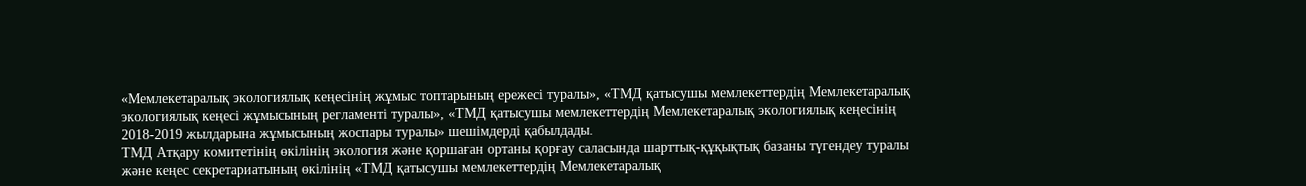«Мемлекетаралық экологиялық кеңесінің жұмыс топтарының ережесі туралы», «ТМД қатысушы мемлекеттердің Мемлекетаралық экологиялық кеңесі жұмысының регламенті туралы», «ТМД қатысушы мемлекеттердің Мемлекетаралық экологиялық кеңесінің 2018-2019 жылдарына жұмысының жоспары туралы» шешімдерді қабылдады.
ТМД Атқару комитетінің өкілінің экология және қоршаған ортаны қорғау саласында шарттық-құқықтық базаны түгендеу туралы және кеңес секретариатының өкілінің «ТМД қатысушы мемлекеттердің Мемлекетаралық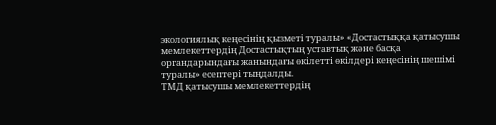экологиялық кеңесінің қызметі туралы» «Достастыққа қатысушы мемлекеттердің Достастықтың уставтық және басқа органдарындағы жанындағы өкілетті өкілдері кеңесінің шешімі туралы» есептері тыңдалды.
ТМД қатысушы мемлекеттердің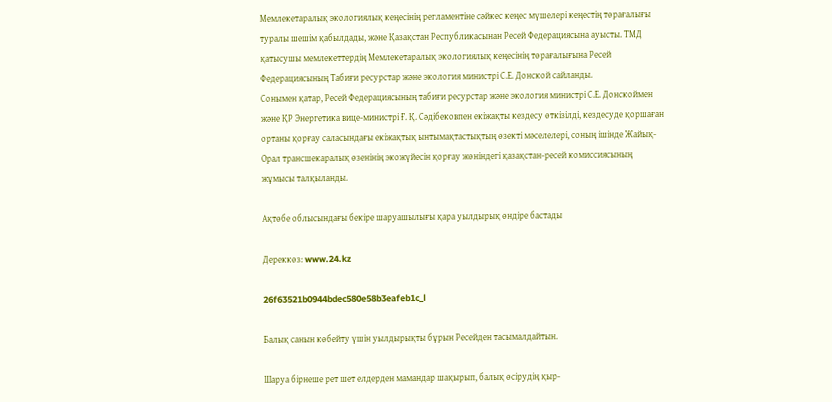Мемлекетаралық экологиялық кеңесінің регламентіне сәйкес кеңес мүшелері кеңестің төрағалығы туралы шешім қабылдады, және Қазақстан Республикасынан Ресей Федерациясына ауысты. ТМД қатысушы мемлекеттердің Мемлекетаралық экологиялық кеңесінің төрағалығына Ресей Федерациясының Табиғи ресурстар және экология министрі С.Е. Донской сайланды.
Сонымен қатар, Ресей Федерациясының табиғи ресурстар және экология министрі С.Е. Донскоймен және ҚР Энергетика вице-министрі Ғ. Қ. Сәдібековпен екіжақты кездесу өткізілді, кездесуде қоршаған ортаны қорғау саласындағы екіжақтық ынтымақтастықтың өзекті мәселелері, соның ішінде Жайық-Орал трансшекаралық өзенінің экожүйесін қорғау жөніндегі қазақстан-ресей комиссиясының жұмысы талқыланды.

Ақтөбе облысындағы бекіре шаруашылығы қара уылдырық өндіре бастады

Дереккөз: www.24.kz

26f63521b0944bdec580e58b3eafeb1c_l

Балық санын көбейту үшін уылдырықты бұрын Ресейден тасымалдайтын.

Шаруа бірнеше рет шет елдерден мамандар шақырып, балық өсірудің қыр-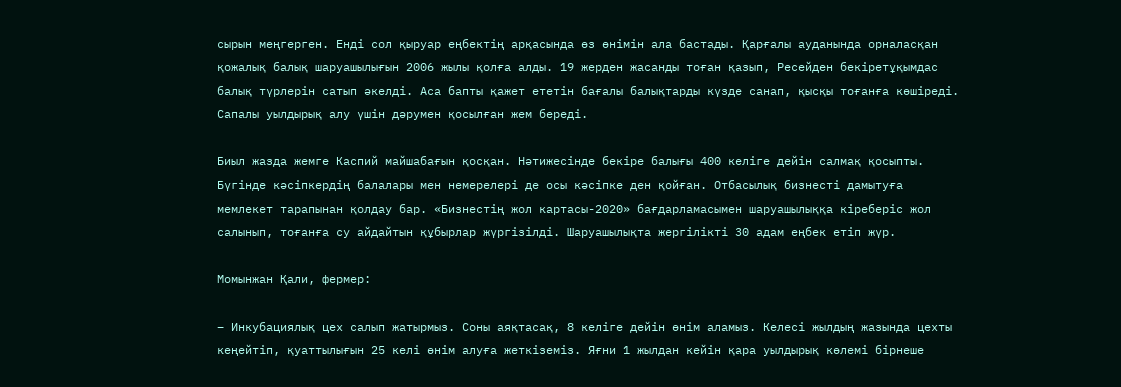сырын меңгерген. Енді сол қыруар еңбектің арқасында өз өнімін ала бастады. Қарғалы ауданында орналасқан қожалық балық шаруашылығын 2006 жылы қолға алды. 19 жерден жасанды тоған қазып, Ресейден бекіретұқымдас балық түрлерін сатып әкелді. Аса бапты қажет ететін бағалы балықтарды күзде санап, қысқы тоғанға көшіреді. Сапалы уылдырық алу үшін дәрумен қосылған жем береді.

Биыл жазда жемге Каспий майшабағын қосқан. Нәтижесінде бекіре балығы 400 келіге дейін салмақ қосыпты. Бүгінде кәсіпкердің балалары мен немерелері де осы кәсіпке ден қойған. Отбасылық бизнесті дамытуға мемлекет тарапынан қолдау бар. «Бизнестің жол картасы-2020» бағдарламасымен шаруашылыққа кіреберіс жол салынып, тоғанға су айдайтын құбырлар жүргізілді. Шаруашылықта жергілікті 30 адам еңбек етіп жүр.

Момынжан Қали, фермер:

– Инкубациялық цех салып жатырмыз. Соны аяқтасақ, 8 келіге дейін өнім аламыз. Келесі жылдың жазында цехты кеңейтіп, қуаттылығын 25 келі өнім алуға жеткіземіз. Яғни 1 жылдан кейін қара уылдырық көлемі бірнеше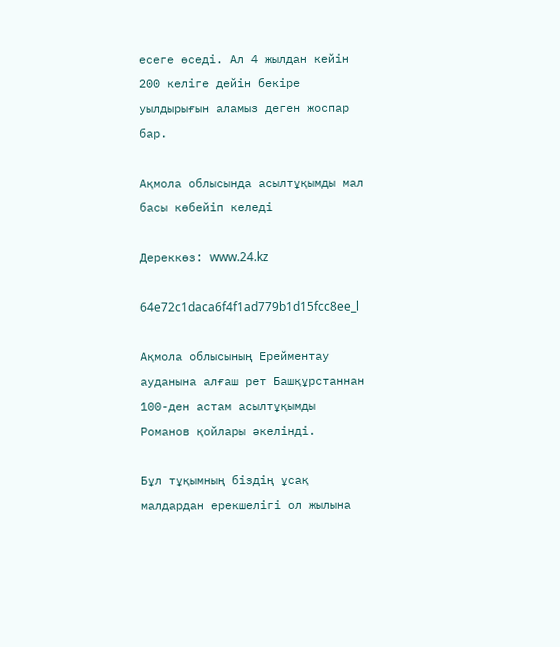есеге өседі. Ал 4 жылдан кейін 200 келіге дейін бекіре уылдырығын аламыз деген жоспар бар.

Ақмола облысында асылтұқымды мал басы көбейіп келеді

Дереккөз: www.24.kz

64e72c1daca6f4f1ad779b1d15fcc8ee_l

Ақмола облысының Ерейментау ауданына алғаш рет Башқұрстаннан 100-ден астам асылтұқымды Романов қойлары әкелінді.

Бұл тұқымның біздің ұсақ малдардан ерекшелігі ол жылына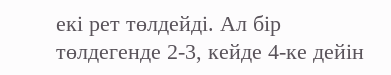екі рет төлдейді. Ал бір төлдегенде 2-3, кейде 4-ке дейін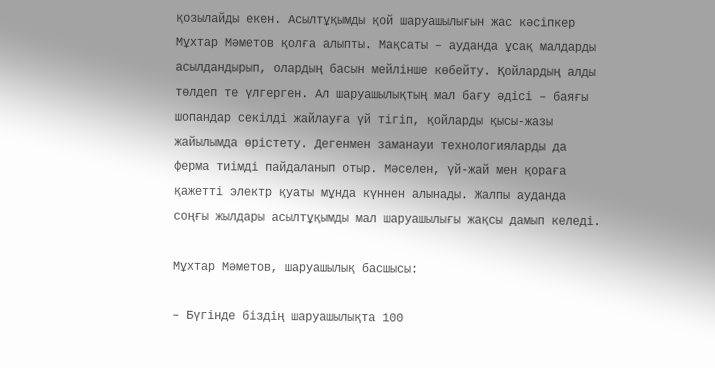қозылайды екен. Асылтұқымды қой шаруашылығын жас кәсіпкер Мұхтар Мәметов қолға алыпты. Мақсаты – ауданда ұсақ малдарды асылдандырып, олардың басын мейлінше көбейту. Қойлардың алды төлдеп те үлгерген. Ал шаруашылықтың мал бағу әдісі – баяғы шопандар секілді жайлауға үй тігіп, қойларды қысы-жазы жайылымда өрістету. Дегенмен заманауи технологияларды да ферма тиімді пайдаланып отыр. Мәселен, үй-жай мен қораға қажетті электр қуаты мұнда күннен алынады. Жалпы ауданда соңғы жылдары асылтұқымды мал шаруашылығы жақсы дамып келеді.

Мұхтар Мәметов, шаруашылық басшысы:

– Бүгінде біздің шаруашылықта 100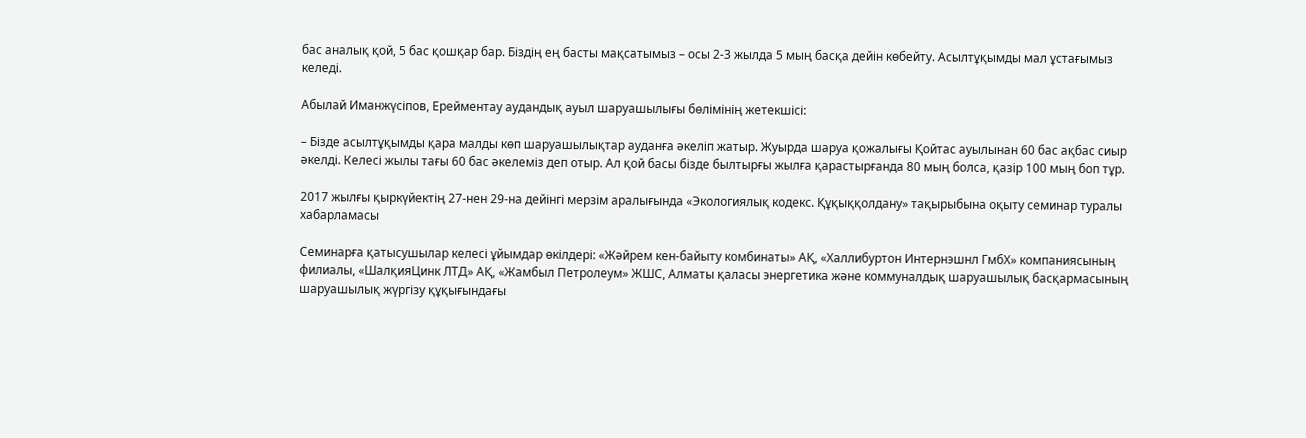бас аналық қой, 5 бас қошқар бар. Біздің ең басты мақсатымыз – осы 2-3 жылда 5 мың басқа дейін көбейту. Асылтұқымды мал ұстағымыз келеді.

Абылай Иманжүсіпов, Ерейментау аудандық ауыл шаруашылығы бөлімінің жетекшісі:

– Бізде асылтұқымды қара малды көп шаруашылықтар ауданға әкеліп жатыр. Жуырда шаруа қожалығы Қойтас ауылынан 60 бас ақбас сиыр әкелді. Келесі жылы тағы 60 бас әкелеміз деп отыр. Ал қой басы бізде былтырғы жылға қарастырғанда 80 мың болса, қазір 100 мың боп тұр.

2017 жылғы қыркүйектің 27-нен 29-на дейінгі мерзім аралығында «Экологиялық кодекс. Құқыққолдану» тақырыбына оқыту семинар туралы хабарламасы

Семинарға қатысушылар келесі ұйымдар өкілдері: «Жәйрем кен-байыту комбинаты» АҚ, «Халлибуртон Интернэшнл ГмбХ» компаниясының филиалы, «ШалқияЦинк ЛТД» АҚ, «Жамбыл Петролеум» ЖШС, Алматы қаласы энергетика және коммуналдық шаруашылық басқармасының шаруашылық жүргізу құқығындағы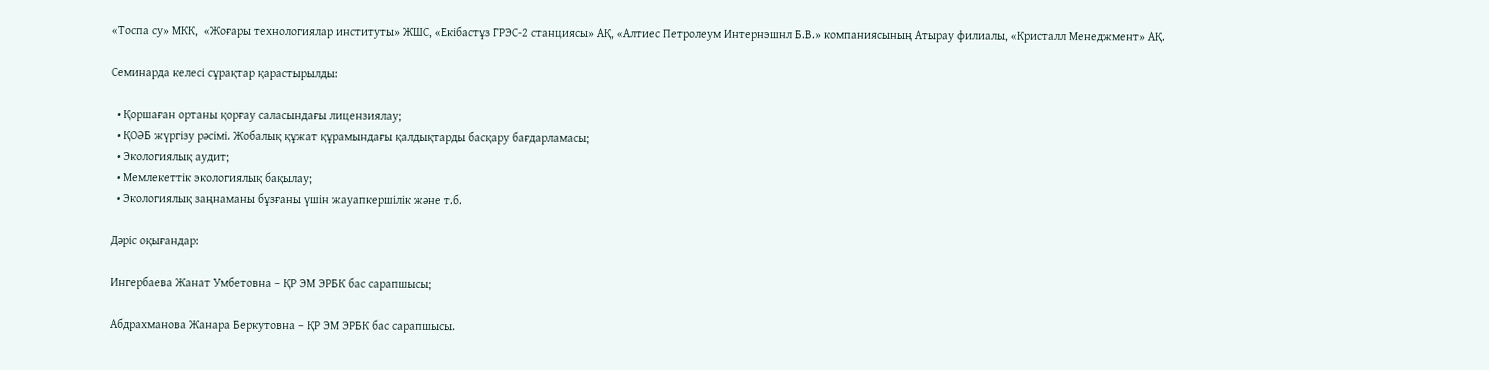«Тоспа су» МКК,  «Жоғары технологиялар институты» ЖШС, «Екібастұз ГРЭС-2 станциясы» АҚ, «Алтиес Петролеум Интернэшнл Б.В.» компаниясының Атырау филиалы, «Кристалл Менеджмент» АҚ.

Семинарда келесі сұрақтар қарастырылды:

  • Қоршаған ортаны қорғау саласындағы лицензиялау;
  • ҚОӘБ жүргізу рәсімі. Жобалық құжат құрамындағы қалдықтарды басқару бағдарламасы;
  • Экологиялық аудит;
  • Мемлекеттік экологиялық бақылау;
  • Экологиялық заңнаманы бұзғаны үшін жауапкершілік және т.б.

Дәріс оқығандар:

Ингербаева Жанат Умбетовна – ҚР ЭМ ЭРБК бас сарапшысы;

Абдрахманова Жанара Беркутовна – ҚР ЭМ ЭРБК бас сарапшысы.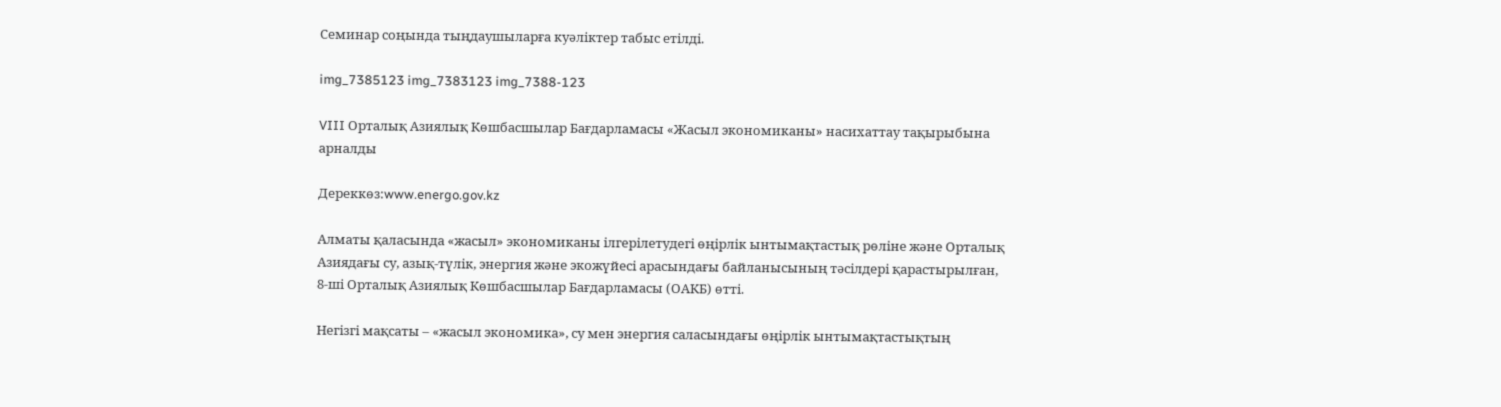Семинар соңында тыңдаушыларға куәліктер табыс етілді.

img_7385123 img_7383123 img_7388-123

VIII Орталық Азиялық Көшбасшылар Бағдарламасы «Жасыл экономиканы» насихаттау тақырыбына арналды

Дереккөз:www.energo.gov.kz

Алматы қаласында «жасыл» экономиканы ілгерілетудегі өңірлік ынтымақтастық рөліне және Орталық Азиядағы су, азық-түлік, энергия және экожүйесі арасындағы байланысының тәсілдері қарастырылған, 8-ші Орталық Азиялық Көшбасшылар Бағдарламасы (ОАКБ) өтті.

Негізгі мақсаты – «жасыл экономика», су мен энергия саласындағы өңірлік ынтымақтастықтың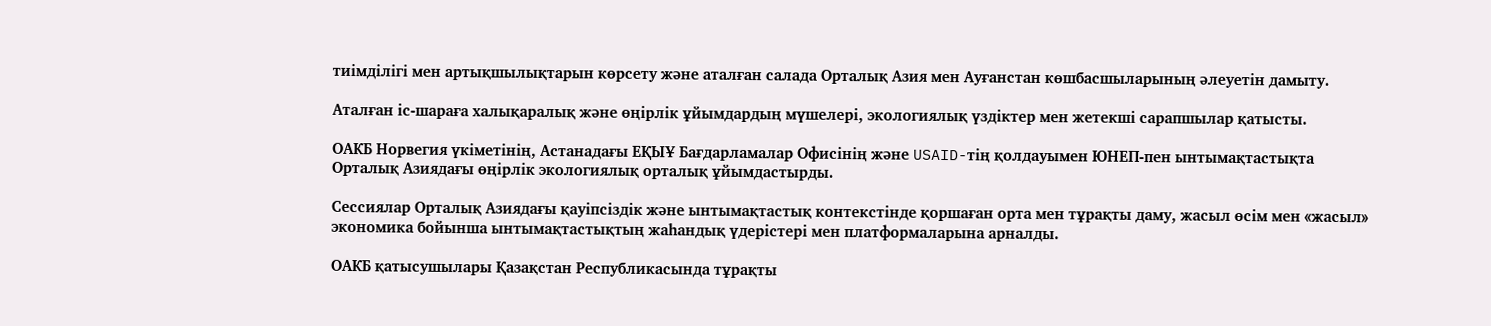тиімділігі мен артықшылықтарын көрсету және аталған салада Орталық Азия мен Ауғанстан көшбасшыларының әлеуетін дамыту.

Аталған іс-шараға халықаралық және өңірлік ұйымдардың мүшелері, экологиялық үздіктер мен жетекші сарапшылар қатысты.

ОАКБ Норвегия үкіметінің, Астанадағы ЕҚЫҰ Бағдарламалар Офисінің және USAID-тің қолдауымен ЮНЕП-пен ынтымақтастықта Орталық Азиядағы өңірлік экологиялық орталық ұйымдастырды.

Сессиялар Орталық Азиядағы қауіпсіздік және ынтымақтастық контекстінде қоршаған орта мен тұрақты даму, жасыл өсім мен «жасыл» экономика бойынша ынтымақтастықтың жаһандық үдерістері мен платформаларына арналды.

ОАКБ қатысушылары Қазақстан Республикасында тұрақты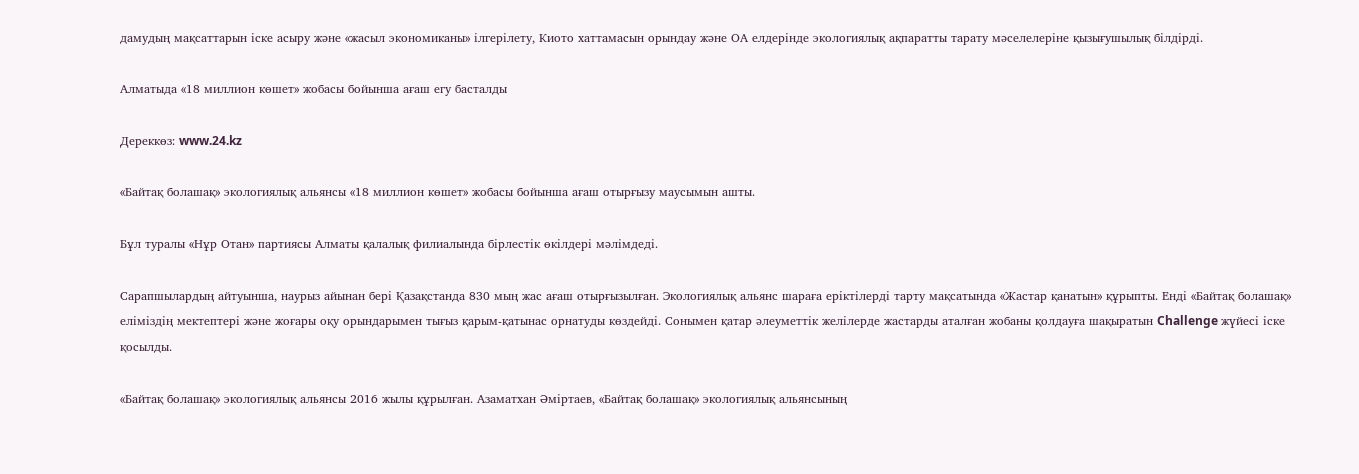дамудың мақсаттарын іске асыру және «жасыл экономиканы» ілгерілету, Киото хаттамасын орындау және ОА елдерінде экологиялық ақпаратты тарату мәселелеріне қызығушылық білдірді.

Алматыда «18 миллион көшет» жобасы бойынша ағаш егу басталды

Дереккөз: www.24.kz

«Байтақ болашақ» экологиялық альянсы «18 миллион көшет» жобасы бойынша ағаш отырғызу маусымын ашты.

Бұл туралы «Нұр Отан» партиясы Алматы қалалық филиалында бірлестік өкілдері мәлімдеді.

Сарапшылардың айтуынша, наурыз айынан бері Қазақстанда 830 мың жас ағаш отырғызылған. Экологиялық альянс шараға еріктілерді тарту мақсатында «Жастар қанатын» құрыпты. Енді «Байтақ болашақ» еліміздің мектептері және жоғары оқу орындарымен тығыз қарым-қатынас орнатуды көздейді. Сонымен қатар әлеуметтік желілерде жастарды аталған жобаны қолдауға шақыратын Challenge жүйесі іске қосылды.

«Байтақ болашақ» экологиялық альянсы 2016 жылы құрылған. Азаматхан Әміртаев, «Байтақ болашақ» экологиялық альянсының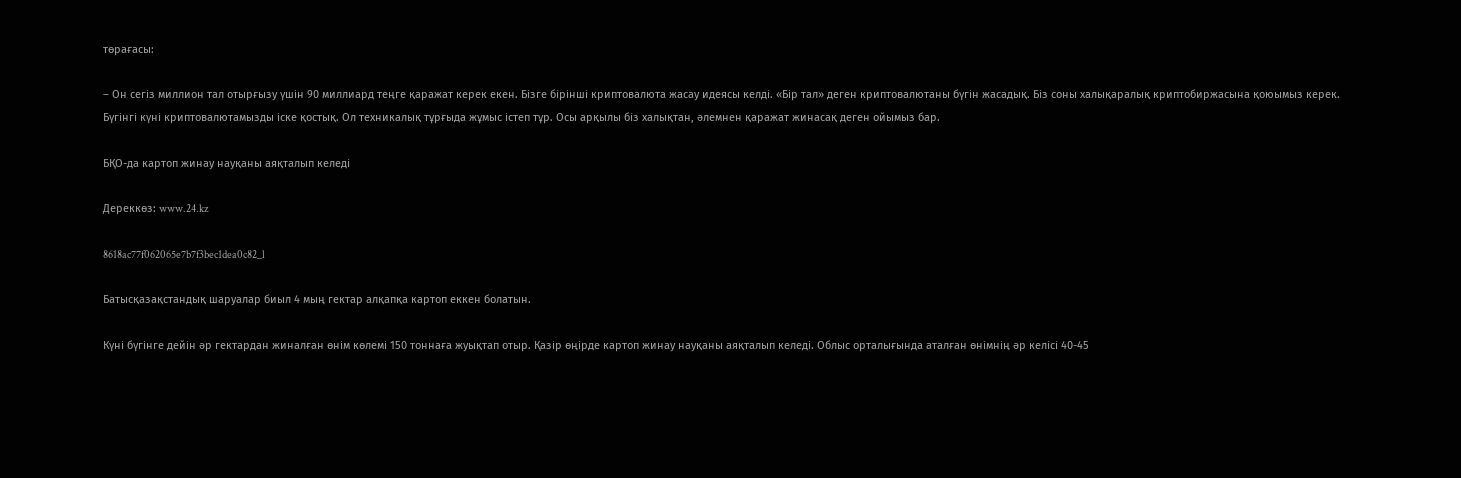төрағасы:

– Он сегіз миллион тал отырғызу үшін 90 миллиард теңге қаражат керек екен. Бізге бірінші криптовалюта жасау идеясы келді. «Бір тал» деген криптовалютаны бүгін жасадық. Біз соны халықаралық криптобиржасына қоюымыз керек. Бүгінгі күні криптовалютамызды іске қостық. Ол техникалық тұрғыда жұмыс істеп тұр. Осы арқылы біз халықтан, әлемнен қаражат жинасақ деген ойымыз бар.

БҚО-да картоп жинау науқаны аяқталып келеді

Дереккөз: www.24.kz

8618ac77f062065e7b7f3bec1dea0c82_l

Батысқазақстандық шаруалар биыл 4 мың гектар алқапқа картоп еккен болатын.

Күні бүгінге дейін әр гектардан жиналған өнім көлемі 150 тоннаға жуықтап отыр. Қазір өңірде картоп жинау науқаны аяқталып келеді. Облыс орталығында аталған өнімнің әр келісі 40-45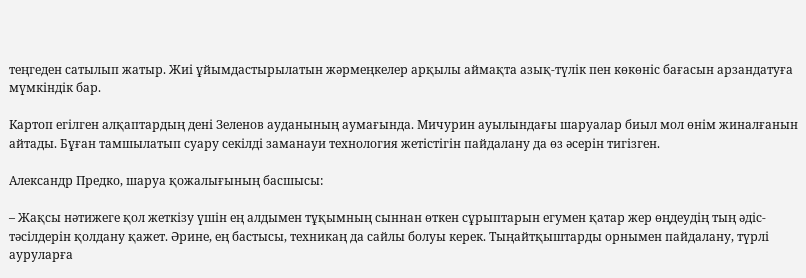теңгеден сатылып жатыр. Жиі ұйымдастырылатын жәрмеңкелер арқылы аймақта азық-түлік пен көкөніс бағасын арзандатуға мүмкіндік бар.

Картоп егілген алқаптардың дені Зеленов ауданының аумағында. Мичурин ауылындағы шаруалар биыл мол өнім жиналғанын айтады. Бұған тамшылатып суару секілді заманауи технология жетістігін пайдалану да өз әсерін тигізген.

Александр Предко, шаруа қожалығының басшысы:

– Жақсы нәтижеге қол жеткізу үшін ең алдымен тұқымның сыннан өткен сұрыптарын егумен қатар жер өңдеудің тың әдіс-тәсілдерін қолдану қажет. Әрине, ең бастысы, техникаң да сайлы болуы керек. Тыңайтқыштарды орнымен пайдалану, түрлі ауруларға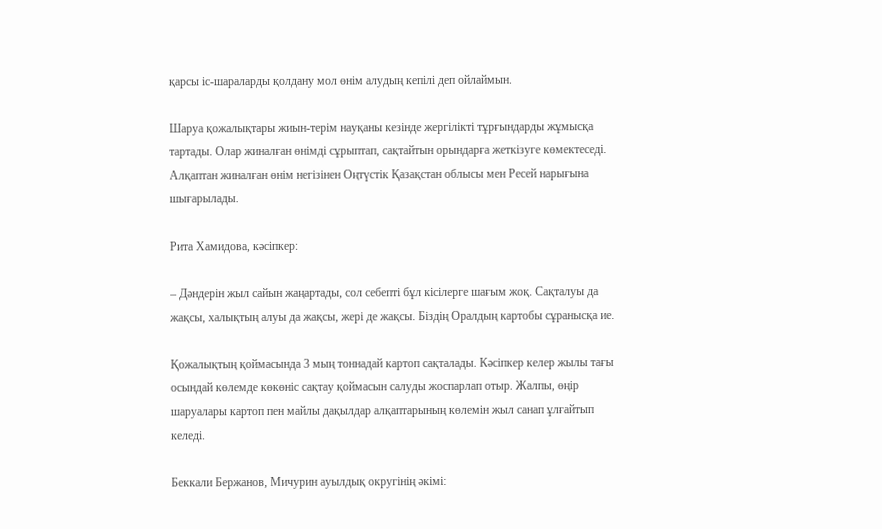қарсы іс-шараларды қолдану мол өнім алудың кепілі деп ойлаймын.

Шаруа қожалықтары жиын-терім науқаны кезінде жергілікті тұрғындарды жұмысқа тартады. Олар жиналған өнімді сұрыптап, сақтайтын орындарға жеткізуге көмектеседі. Алқаптан жиналған өнім негізінен Оңтүстік Қазақстан облысы мен Ресей нарығына шығарылады.

Рита Хамидова, кәсіпкер:

– Дәндерін жыл сайын жаңартады, сол себепті бұл кісілерге шағым жоқ. Сақталуы да жақсы, халықтың алуы да жақсы, жері де жақсы. Біздің Оралдың картобы сұранысқа ие.

Қожалықтың қоймасында 3 мың тоннадай картоп сақталады. Кәсіпкер келер жылы тағы осындай көлемде көкөніс сақтау қоймасын салуды жоспарлап отыр. Жалпы, өңір шаруалары картоп пен майлы дақылдар алқаптарының көлемін жыл санап ұлғайтып келеді.

Беккали Бержанов, Мичурин ауылдық округінің әкімі: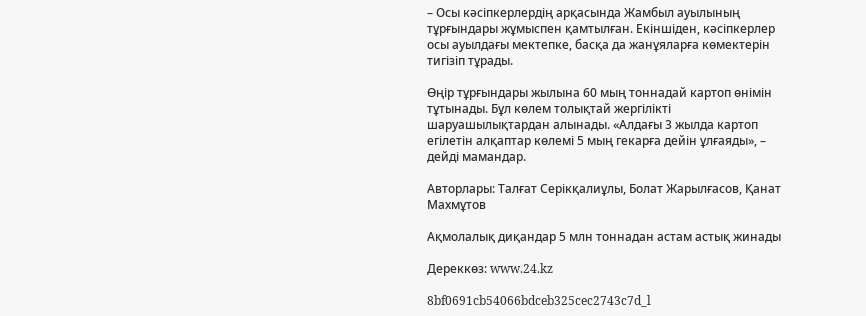– Осы кәсіпкерлердің арқасында Жамбыл ауылының тұрғындары жұмыспен қамтылған. Екіншіден, кәсіпкерлер осы ауылдағы мектепке, басқа да жанұяларға көмектерін тигізіп тұрады.

Өңір тұрғындары жылына 60 мың тоннадай картоп өнімін тұтынады. Бұл көлем толықтай жергілікті шаруашылықтардан алынады. «Алдағы 3 жылда картоп егілетін алқаптар көлемі 5 мың гекарға дейін ұлғаяды», – дейді мамандар.

Авторлары: Талғат Серікқалиұлы, Болат Жарылғасов, Қанат Махмұтов

Ақмолалық диқандар 5 млн тоннадан астам астық жинады

Дереккөз: www.24.kz

8bf0691cb54066bdceb325cec2743c7d_l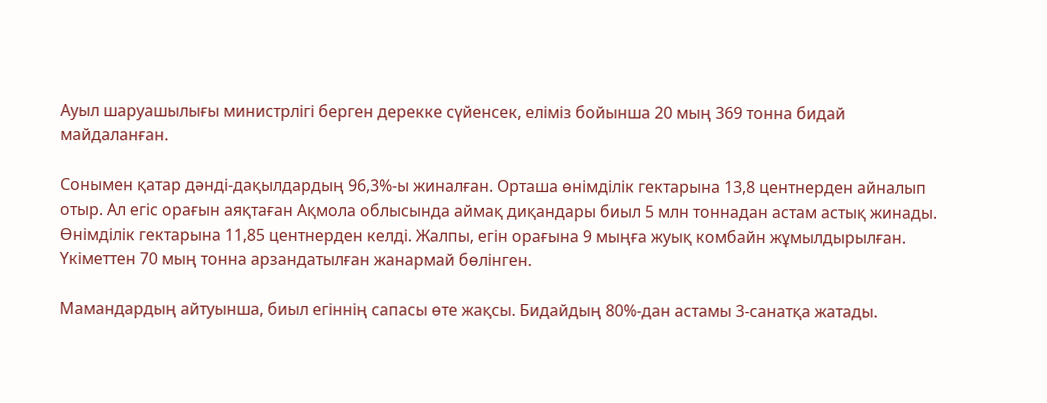Ауыл шаруашылығы министрлігі берген дерекке сүйенсек, еліміз бойынша 20 мың 369 тонна бидай майдаланған.

Сонымен қатар дәнді-дақылдардың 96,3%-ы жиналған. Орташа өнімділік гектарына 13,8 центнерден айналып отыр. Ал егіс орағын аяқтаған Ақмола облысында аймақ диқандары биыл 5 млн тоннадан астам астық жинады. Өнімділік гектарына 11,85 центнерден келді. Жалпы, егін орағына 9 мыңға жуық комбайн жұмылдырылған. Үкіметтен 70 мың тонна арзандатылған жанармай бөлінген.

Мамандардың айтуынша, биыл егіннің сапасы өте жақсы. Бидайдың 80%-дан астамы 3-санатқа жатады.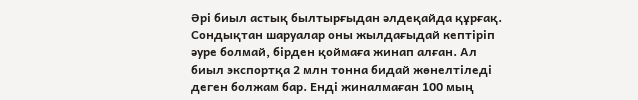Әрі биыл астық былтырғыдан әлдеқайда құрғақ. Сондықтан шаруалар оны жылдағыдай кептіріп әуре болмай, бірден қоймаға жинап алған. Ал биыл экспортқа 2 млн тонна бидай жөнелтіледі деген болжам бар. Енді жиналмаған 100 мың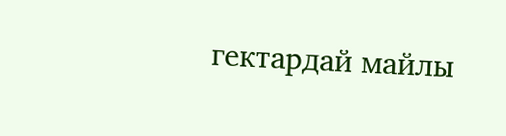гектардай майлы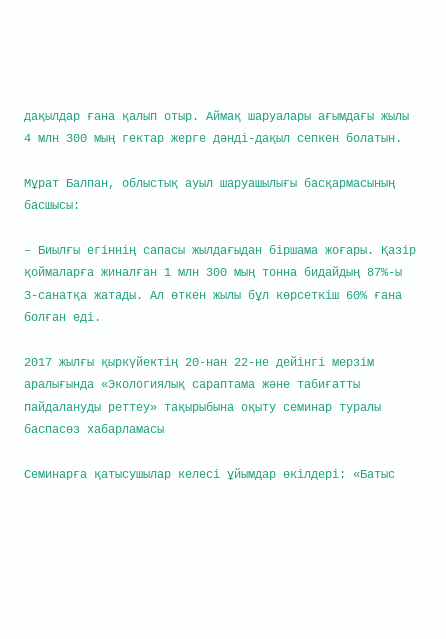дақылдар ғана қалып отыр. Аймақ шаруалары ағымдағы жылы 4 млн 300 мың гектар жерге дәнді-дақыл сепкен болатын.

Мұрат Балпан, облыстық ауыл шаруашылығы басқармасының басшысы:

– Биылғы егіннің сапасы жылдағыдан біршама жоғары. Қазір қоймаларға жиналған 1 млн 300 мың тонна бидайдың 87%-ы 3-санатқа жатады. Ал өткен жылы бұл көрсеткіш 60% ғана болған еді.

2017 жылғы қыркүйектің 20-нан 22-не дейінгі мерзім аралығында «Экологиялық сараптама және табиғатты пайдалануды реттеу» тақырыбына оқыту семинар туралы баспасөз хабарламасы

Семинарға қатысушылар келесі ұйымдар өкілдері: «Батыс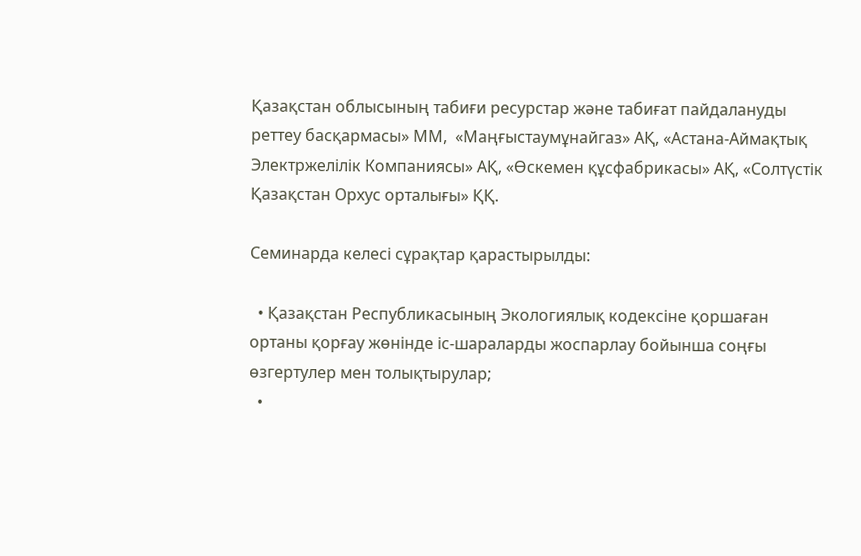Қазақстан облысының табиғи ресурстар және табиғат пайдалануды реттеу басқармасы» ММ,  «Маңғыстаумұнайгаз» АҚ, «Астана-Аймақтық Электржелілік Компаниясы» АҚ, «Өскемен құсфабрикасы» АҚ, «Солтүстік Қазақстан Орхус орталығы» ҚҚ.

Семинарда келесі сұрақтар қарастырылды:

  • Қазақстан Республикасының Экологиялық кодексіне қоршаған ортаны қорғау жөнінде іс-шараларды жоспарлау бойынша соңғы өзгертулер мен толықтырулар;
  •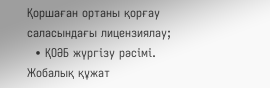Қоршаған ортаны қорғау саласындағы лицензиялау;
  • ҚОӘБ жүргізу рәсімі. Жобалық құжат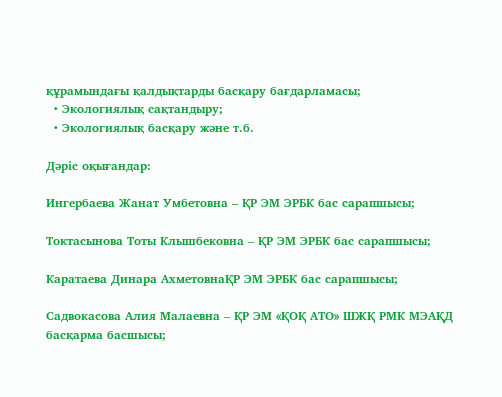құрамындағы қалдықтарды басқару бағдарламасы;
  • Экологиялық сақтандыру;
  • Экологиялық басқару және т.б.

Дәріс оқығандар:

Ингербаева Жанат Умбетовна – ҚР ЭМ ЭРБК бас сарапшысы;

Токтасынова Тоты Клышбековна – ҚР ЭМ ЭРБК бас сарапшысы;

Каратаева Динара АхметовнаҚР ЭМ ЭРБК бас сарапшысы;

Садвокасова Алия Малаевна – ҚР ЭМ «ҚОҚ АТО» ШЖҚ РМК МЭАҚД басқарма басшысы;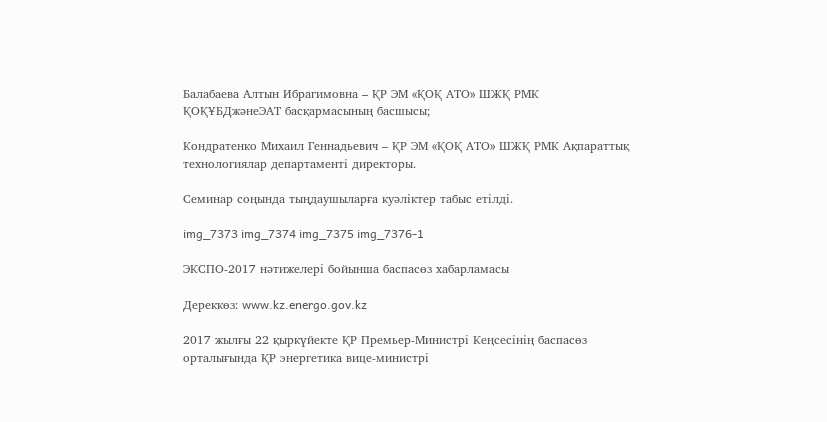Балабаева Алтын Ибрагимовна – ҚР ЭМ «ҚОҚ АТО» ШЖҚ РМК ҚОҚҰБДжәнеЭАТ басқармасының басшысы;

Кондратенко Михаил Геннадьевич – ҚР ЭМ «ҚОҚ АТО» ШЖҚ РМК Ақпараттық технологиялар департаменті директоры.

Семинар соңында тыңдаушыларға куәліктер табыс етілді.

img_7373 img_7374 img_7375 img_7376-1

ЭКСПО-2017 нәтижелері бойынша баспасөз хабарламасы

Дереккөз: www.kz.energo.gov.kz

2017 жылғы 22 қыркүйекте ҚР Премьер-Министрі Кеңсесінің баспасөз орталығында ҚР энергетика вице-министрі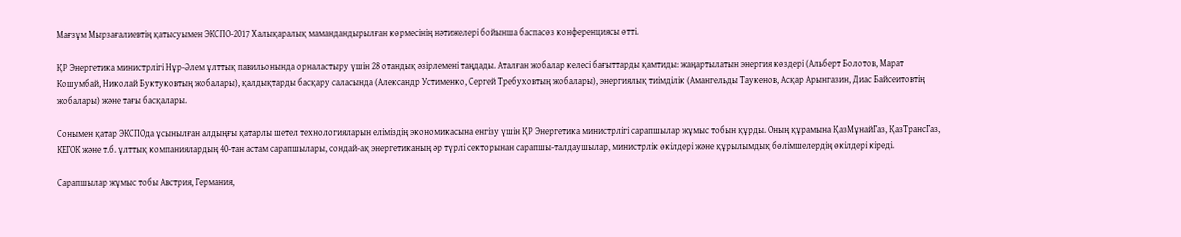Мағзұм Мырзағалиевтің қатысуымен ЭКСПО-2017 Халықаралық мамандандырылған көрмесінің нәтижелері бойынша баспасөз конференциясы өтті.

ҚР Энергетика министрлігі Нұр-Әлем ұлттық павильонында орналастыру үшін 28 отандық әзірлемені таңдады. Аталған жобалар келесі бағыттарды қамтиды: жаңартылатын энергия көздері (Альберт Болотов, Марат Кошумбай, Николай Буктуковтың жобалары), қалдықтарды басқару саласында (Александр Устименко, Сергей Требуховтың жобалары), энергиялық тиімділік (Амангельды Таукенов, Асқар Арынгазин, Диас Байсеитовтің жобалары) және тағы басқалары.

Сонымен қатар ЭКСПОда ұсынылған алдыңғы қатарлы шетел технологияларын еліміздің экономикасына енгізу үшін ҚР Энергетика министрлігі сарапшылар жұмыс тобын құрды. Оның құрамына ҚазМұнайГаз, ҚазТрансГаз, КЕГОК және т.б. ұлттық компаниялардың 40-тан астам сарапшылары, сондай-ақ энергетиканың әр түрлі секторынан сарапшы-талдаушылар, министрлік өкілдері және құрылымдық бөлімшелердің өкілдері кіреді.

Сарапшылар жұмыс тобы Австрия, Германия,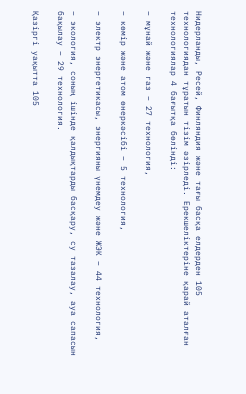Нидерланды, Ресей, Финляндия және тағы басқа елдерден 105 технологиядан тұратын тізім әзірледі. Ерекшеліктеріне қарай аталған технологиялар 4 бағытқа бөлінді:

– мұнай және газ – 27 технология,

– көмір және атом өнеркәсібі – 5 технология,

– электр энергетикасы, энергияны үнемдеу және ЖЭК – 44 технология,

– экология, соның ішінде қалдықтарды басқару, су тазалау, ауа сапасын бақылау – 29 технология.

Қазіргі уақытта 105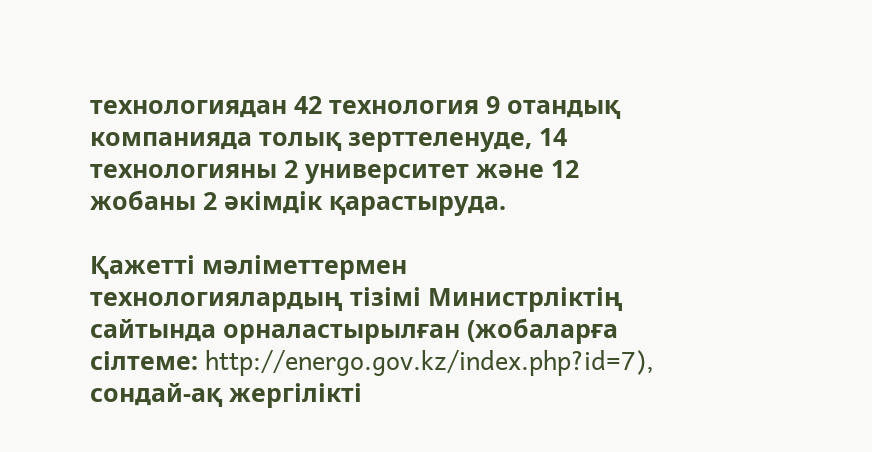технологиядан 42 технология 9 отандық компанияда толық зерттеленуде, 14 технологияны 2 университет және 12 жобаны 2 әкімдік қарастыруда.

Қажетті мәліметтермен технологиялардың тізімі Министрліктің сайтында орналастырылған (жобаларға сілтеме: http://energo.gov.kz/index.php?id=7), сондай-ақ жергілікті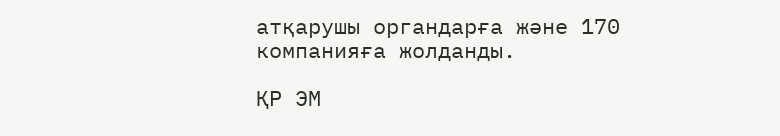атқарушы органдарға және 170 компанияға жолданды.

ҚР ЭМ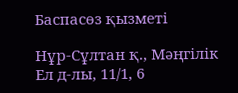Баспасөз қызметі

Нұр-Сұлтан қ., Мәңгілік Ел д-лы, 11/1, 6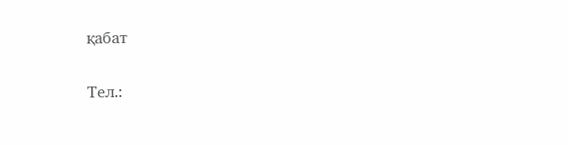қабат

Тел.: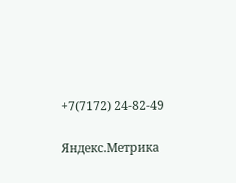+7(7172) 24-82-49

Яндекс.Метрика